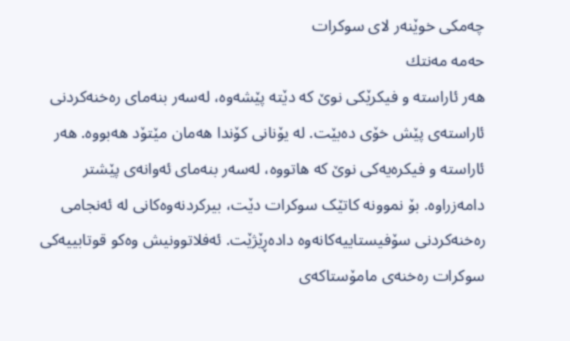چەمکی خوێنەر لای سوکرات
حەمە مەنتك
هەر ئاراستە و فیکرێکی نوێ کە دێتە پێشەوە، لەسەر بنەمای رەخنەکردنی ئاراستەی پێش خۆی دەبێت. لە یۆنانی کۆندا هەمان مێتۆد هەبووە. هەر ئاراستە و فیکرەیەکی نوێ کە هاتووە، لەسەر بنەمای ئەوانەی پێشتر دامەزراوە. بۆ نموونە کاتێک سوکرات دێت، بیرکردنەوەکانی لە ئەنجامی رەخنەکردنی سۆفیستاییەکانەوە دادەڕێژێت. ئەفلاتوونیش وەکو قوتابییەکی سوکرات رەخنەی مامۆستاکەی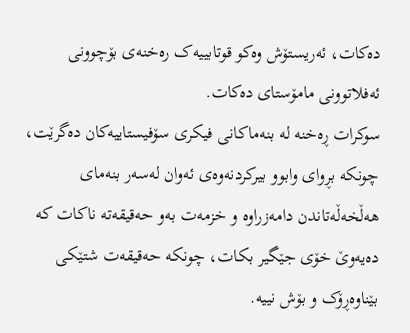دەکات، ئەریستۆش وەکو قوتابییەک رەخنەی بۆچوونی ئەفلاتوونی مامۆستای دەکات.
سوکرات ڕەخنە لە بنەماکانی فیکری سۆفیستاییەکان دەگرێت، چونکە بڕوای وابوو بیرکردنەوەی ئەوان لەسەر بنەمای هەڵخەڵەتاندن دامەزراوە و خزمەت بەو حەقیقەتە ناکات کە دەیەوێ خۆی جێگیر بکات، چونکە حەقیقەت شتێکی بێناوەڕۆک و بۆش نییە.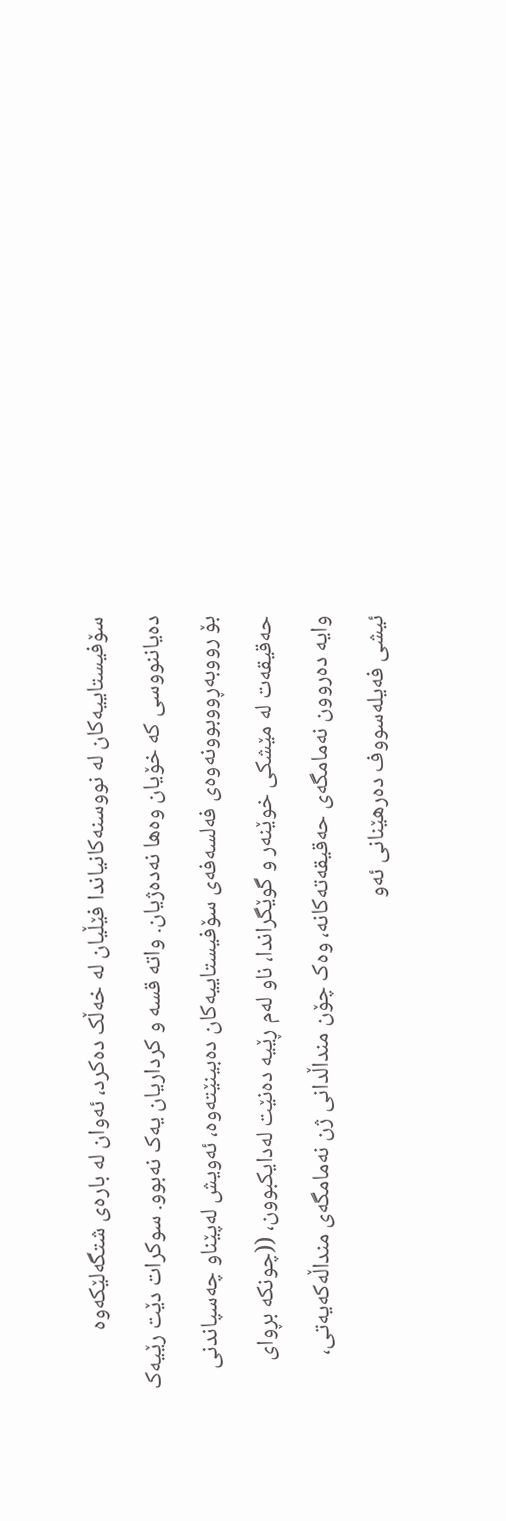سۆفیستاییەکان لە نووسنەکانیاندا فێڵیان لە خەڵک دەکرد، ئەوان لە بارەی شتگەلێکەوە دەیاننووسی کە خۆیان وەها نەدەژیان. واتە قسە و کرداریان یەک نەبوو. سوکرات دێت رێیەک بۆ رووبەڕووبوونەوەی فەلسەفەی سۆفیستاییەکان دەبینێتەوە، ئەویش لەپێناو چەسپاندنی حەقیقەت لە مێشکی خوێنەر و گوێگراندا، ناو لەم ڕێیە دەنێت لەدایکبوون، ((چونکە بڕوای وایە دەروون نەمامگەی حەقیقەتەکانە، وەک چۆن منداڵدانی ژن نەمامگەی منداڵەکەیەتی، ئیشی فەیلەسووف دەرهێنانی ئەو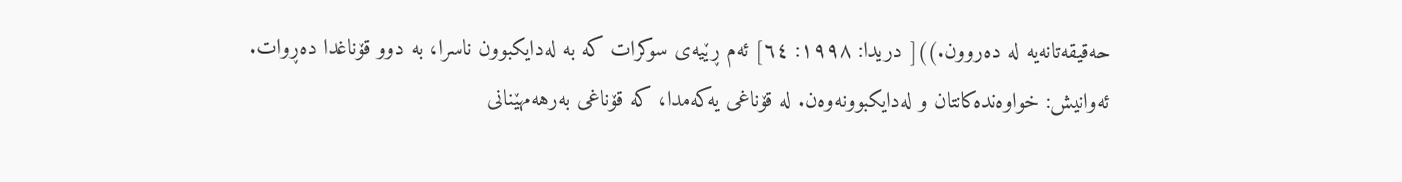حەقیقەتانەیە لە دەروون.))[ دریدا: ١٩٩٨: ٦٤] ئەم ڕێیەی سوکرات کە بە لەدایکبوون ناسرا، بە دوو قۆناغدا دەڕوات. ئەوانیش: خواوەندەکانتان و لەدایکبوونەوەن. لە قۆناغی یەکەمدا، کە قۆناغی بەرهەمهێنانی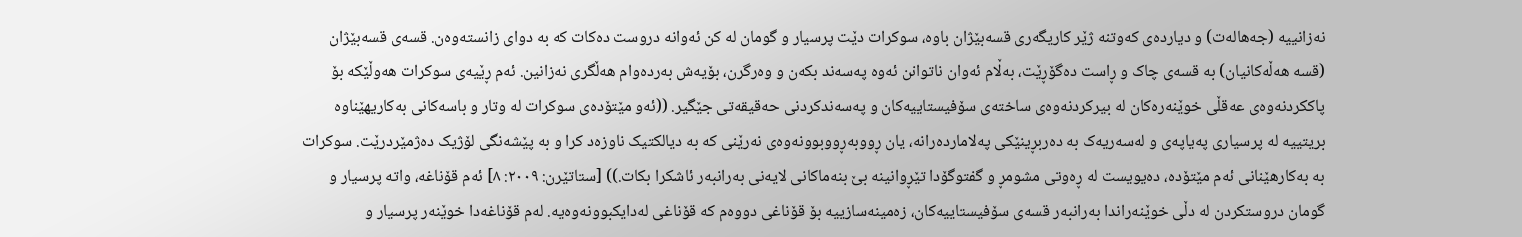نەزانییە (جەهالەت) و دیاردەی کەوتنە ژێر کاریگەری قسەبێژان باوە، سوکرات دێت پرسیار و گومان لە کن ئەوانە دروست دەکات کە بە دوای زانستەوەن. قسەی قسەبێژان (قسە هەڵەکانیان) بە قسەی چاک و ڕاست دەگۆڕێت، بەڵام ئەوان ناتوانن ئەوە پەسەند بکەن و وەرگرن، بۆیەش بەردەوام هەڵگری نەزانین. ئەم ڕێیەی سوکرات هەوڵێکە بۆ پاککردنەوەی عەقڵی خوێنەرەکان لە بیرکردنەوەی ساختەی سۆفیستاییەکان و پەسەندکردنی حەقیقەتی جێگیر. ((ئەو مێتۆدەی سوکرات لە وتار و باسەکانی بەکاریهێناوە بریتییە لە پرسیاری پەیاپەی و لەسەریەک بە دەربڕینێکی پەلاماردەرانە، یان ڕووبەڕووبوونەوەی نەرێنی کە بە دیالکتیک ناوزەد کرا و بە پێشەنگی لۆژیک دەژمێردرێت. سوکرات بە بەکارهێنانی ئەم مێتۆدە، دەیویست لە ڕەوتی مشومڕ و گفتوگۆدا تێڕوانینە بێ بنەماکانی لایەنی بەرانبەر ئاشکرا بکات.)) [ستاتێرن: ٢٠٠٩: ٨] ئەم قۆناغە، واتە پرسیار و گومان دروستکردن لە دڵی خوێنەراندا بەرانبەر قسەی سۆفیستاییەکان، زەمینەسازییە بۆ قۆناغی دووەم کە قۆناغی لەدایکبوونەوەیە. لەم قۆناغەدا خوێنەر پرسیار و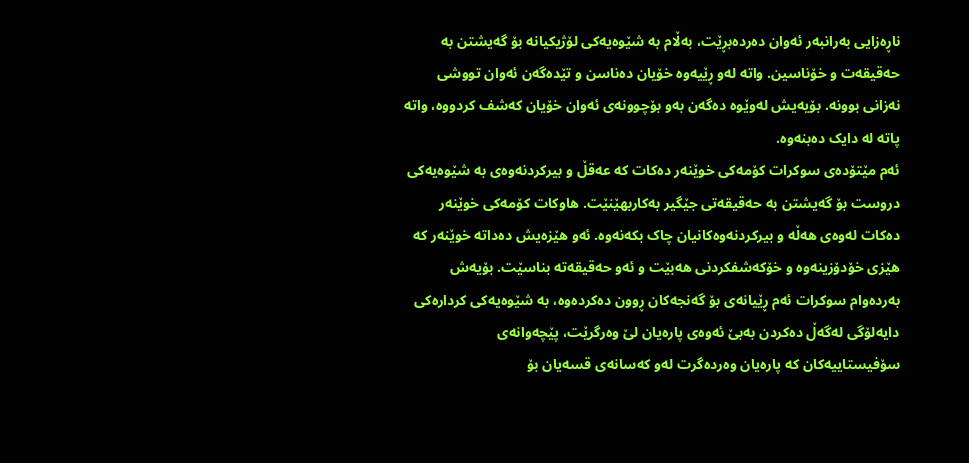ناڕەزایی بەرانبەر ئەوان دەردەبڕێت، بەڵام بە شێوەیەکی لۆژیکیانە بۆ گەیشتن بە حەقیقەت و خۆناسین. واتە لەو ڕێیەوە خۆیان دەناسن و تێدەگەن ئەوان تووشی نەزانی بوونە. بۆیەیش لەوێوە دەگەن بەو بۆچوونەی ئەوان خۆیان کەشف کردووە، واتە پاتە لە دایک دەبنەوە.
ئەم مێتۆدەی سوکرات کۆمەکی خوێنەر دەکات کە عەقڵ و بیرکردنەوەی بە شێوەیەکی دروست بۆ گەیشتن بە حەقیقەتی جێگیر بەکاربهێنێت. هاوکات کۆمەکی خوێنەر دەکات لەوەی هەڵە و بیرکردنەوەکانیان چاک بکەنەوە. ئەو هێزەیش دەداتە خوێنەر کە هێزی خۆدۆزینەوە و خۆکەشفکردنی هەبێت و ئەو حەقیقەتە بناسێت. بۆیەش بەردەوام سوکرات ئەم ڕێیانەی بۆ گەنجەکان ڕوون دەکردەوە، بە شێوەیەکی کردارەکی دایەلۆگی لەگەڵ دەکردن بەبێ ئەوەی پارەیان لێ وەرگرێت، پێچەوانەی سۆفیستاییەکان کە پارەیان وەردەگرت لەو کەسانەی قسەیان بۆ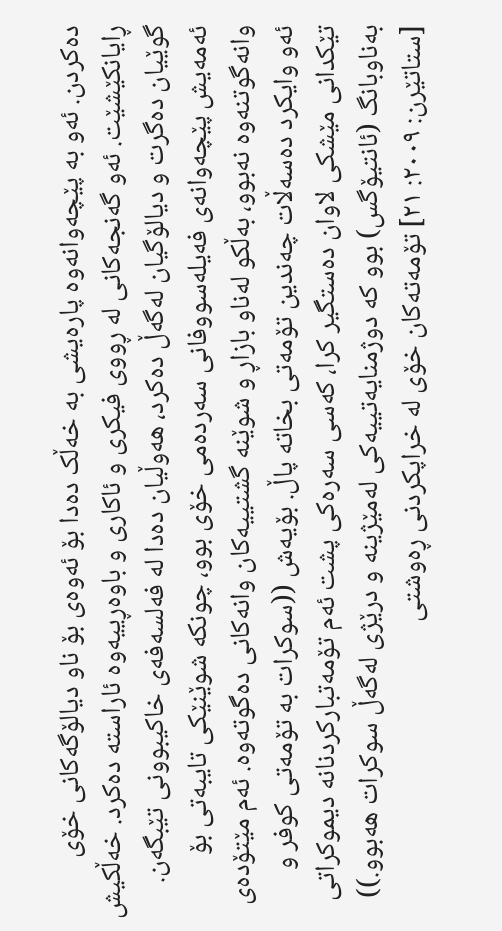دەکردن. ئەو بە پێچەوانەوە پارەیشی بە خەڵک دەدا بۆ ئەوەی بۆ ناو دیالۆگەکانی خۆی ڕایانکێشێت. ئەو گەنجەکانی لە ڕووی فیکری و ئاکاری و باوەڕییەوە ئاراستە دەکرد. خەڵکیش گوێیان دەگرت و دیالۆگیان لەگەڵ دەکرد، هەوڵیان دەدا لە فەلسەفەی خاکیبوونی تێبگەن. ئەمەیش پێچەوانەی فەیلەسووفانی سەردەمی خۆی بوو، چونکە شوێنێکی تایبەتی بۆ وانەگوتنەوە نەبوو، بەڵکو لەناو بازاڕ و شوێنە گشتییەکان وانەکانی دەگوتەوە. ئەم مێتۆدەی ئەو وایکرد دەسەڵات چەندین تۆمەتی بخاتە پاڵ. بۆیەش ((سوکرات بە تۆمەتی کوفر و تێکدانی مێشکی لاوان دەستگیر کرا، کەسی سەرەکی پشت ئەم تۆمەتبارکردنانە دیموکراتی بەناوبانگ (ئانتیۆگس) بوو کە دوژمنایەتییەکی لەمێژینە و درێژی لەگەڵ سوکرات هەبوو.)) [ستاتێرن: ٢٠٠٩: ٢١] تۆمەتەکان خۆی لە خراپکردنی ڕەوشتی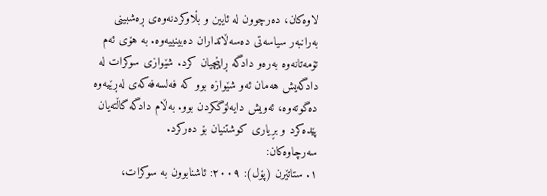لاوەکان، دەرچوون لە ئایین و بڵاوکردنەوەی ڕەشبینی بەرانبەر سیاسەتی دەسەڵاتداران دەبینییەوە. بە هۆی ئەم تۆمەتانەوە بەرەو دادگە ڕاپێچیان کرد. شێوازی سوکرات لە دادگەیش هەمان ئەو شێوازە بوو کە فەلسەفەکەی لەڕێیەوە دەگوتەوە، ئەویش دایەلۆگکردن بوو. بەڵام دادگە گاڵتەیان پێدەکرد و بڕیاری کوشتنیان بۆ دەرکرد.
سەرچاوەکان:
١. ستاتێرن (پۆل): ٢٠٠٩: ئاشنابوون بە سوکرات،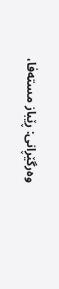وەرگێڕانی: ڕێباز مستەفا،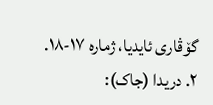گۆڤاری ئایدیا، ژمارە ١٧-١٨.
٢. دریدا (جاک):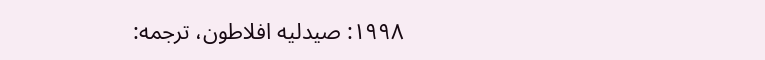١٩٩٨: صیدلیە افلاطون، ترجمە: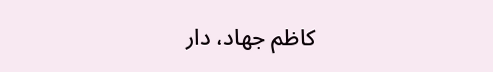کاظم جهاد، دار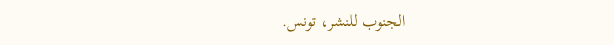الجنوب للنشر، تونس.